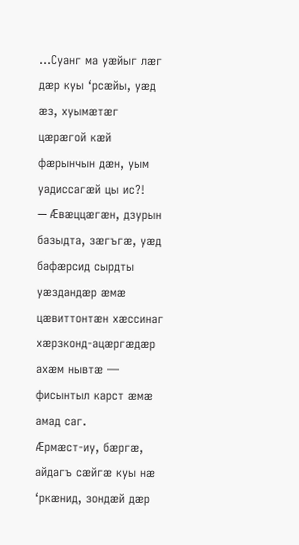…Суанг ма уæйыг лæг дæр куы ‘рсæйы, уæд æз, хуымæтæг цæрæгой кæй фæрынчын дæн, уым уадиссагæй цы ис?!
— Æвæццæгæн, дзурын базыдта, зæгъгæ, уæд бафæрсид сырдты уæздандæр æмæ цæвиттонтæн хæссинаг хæрзконд-ацæргæдæр ахæм нывтæ — фисынтыл карст æмæ амад саг.
Æрмæст-иу, бæргæ, айдагъ сæйгæ куы нæ ‘ркæнид, зондæй дæр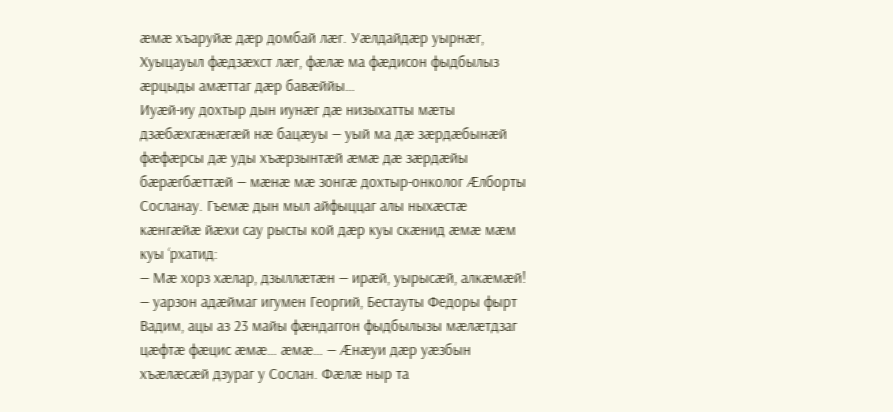æмæ хъаруйæ дæр домбай лæг. Уæлдайдæр уырнæг, Хуыцауыл фæдзæхст лæг, фæлæ ма фæдисон фыдбылыз æрцыды амæттаг дæр бавæййы…
Иуæй-иу дохтыр дын иунæг дæ низыхатты мæты дзæбæхгæнæгæй нæ бацæуы — уый ма дæ зæрдæбынæй фæфæрсы дæ уды хъæрзынтæй æмæ дæ зæрдæйы бæрæгбæттæй — мæнæ мæ зонгæ дохтыр-онколог Æлборты Сосланау. Гъемæ дын мыл айфыццаг алы ныхæстæ кæнгæйæ йæхи сау рысты кой дæр куы скæнид æмæ мæм куы ‘рхатид:
— Мæ хорз хæлар, дзыллæтæн — ирæй, уырысæй, алкæмæй! — уарзон адæймаг игумен Георгий, Бестауты Федоры фырт Вадим, ацы аз 23 майы фæндаггон фыдбылызы мæлæтдзаг цæфтæ фæцис æмæ… æмæ… — Æнæуи дæр уæзбын хъæлæсæй дзураг у Сослан. Фæлæ ныр та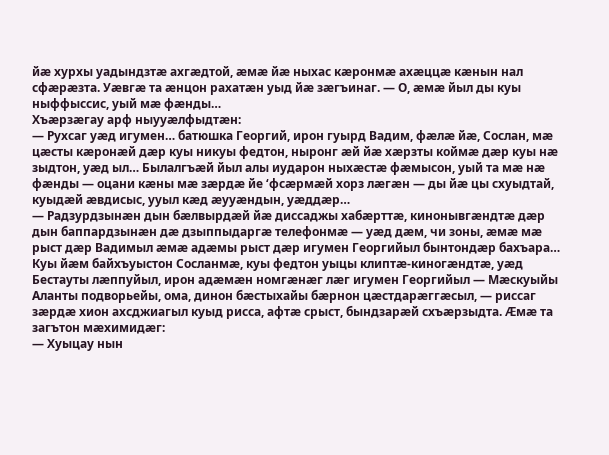йæ хурхы уадындзтæ ахгæдтой, æмæ йæ ныхас кæронмæ ахæццæ кæнын нал сфæрæзта. Уæвгæ та æнцон рахатæн уыд йæ зæгъинаг. — О, æмæ йыл ды куы ныффыссис, уый мæ фæнды…
Хъæрзæгау арф ныууæлфыдтæн:
— Рухсаг уæд игумен… батюшка Георгий, ирон гуырд Вадим, фæлæ йæ, Сослан, мæ цæсты кæронæй дæр куы никуы федтон, ныронг æй йæ хæрзты коймæ дæр куы нæ зыдтон, уæд ыл… Былалгъæй йыл алы иударон ныхæстæ фæмысон, уый та мæ нæ фæнды — оцани кæны мæ зæрдæ йе ‘фсæрмæй хорз лæгæн — ды йæ цы схуыдтай, куыдæй æвдисыс, ууыл кæд æууæндын, уæддæр…
— Радзурдзынæн дын бæлвырдæй йæ диссаджы хабæрттæ, кинонывгæндтæ дæр дын баппардзынæн дæ дзыппыдаргæ телефонмæ — уæд дæм, чи зоны, æмæ мæ рыст дæр Вадимыл æмæ адæмы рыст дæр игумен Георгийыл бынтондæр бахъара…
Куы йæм байхъуыстон Сосланмæ, куы федтон уыцы клиптæ-киногæндтæ, уæд Бестауты лæппуйыл, ирон адæмæн номгæнæг лæг игумен Георгийыл — Мæскуыйы Аланты подворьейы, ома, динон бæстыхайы бæрнон цæстдарæггæсыл, — риссаг зæрдæ хион ахсджиагыл куыд рисса, афтæ срыст, бындзарæй схъæрзыдта. Æмæ та загътон мæхимидæг:
— Хуыцау нын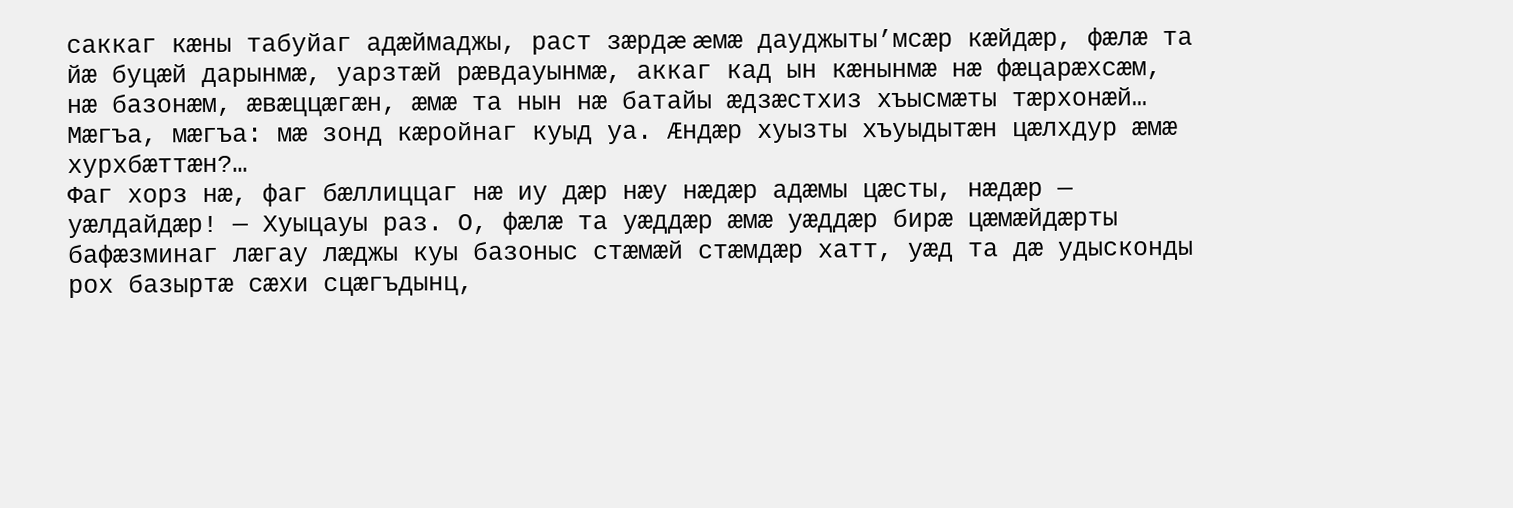саккаг кæны табуйаг адæймаджы, раст зæрдæ æмæ дауджыты’мсæр кæйдæр, фæлæ та йæ буцæй дарынмæ, уарзтæй рæвдауынмæ, аккаг кад ын кæнынмæ нæ фæцарæхсæм, нæ базонæм, æвæццæгæн, æмæ та нын нæ батайы æдзæстхиз хъысмæты тæрхонæй…
Мæгъа, мæгъа: мæ зонд кæройнаг куыд уа. Æндæр хуызты хъуыдытæн цæлхдур æмæ хурхбæттæн?…
Фаг хорз нæ, фаг бæллиццаг нæ иу дæр нæу нæдæр адæмы цæсты, нæдæр — уæлдайдæр! — Хуыцауы раз. О, фæлæ та уæддæр æмæ уæддæр бирæ цæмæйдæрты бафæзминаг лæгау лæджы куы базоныс стæмæй стæмдæр хатт, уæд та дæ удысконды рох базыртæ сæхи сцæгъдынц,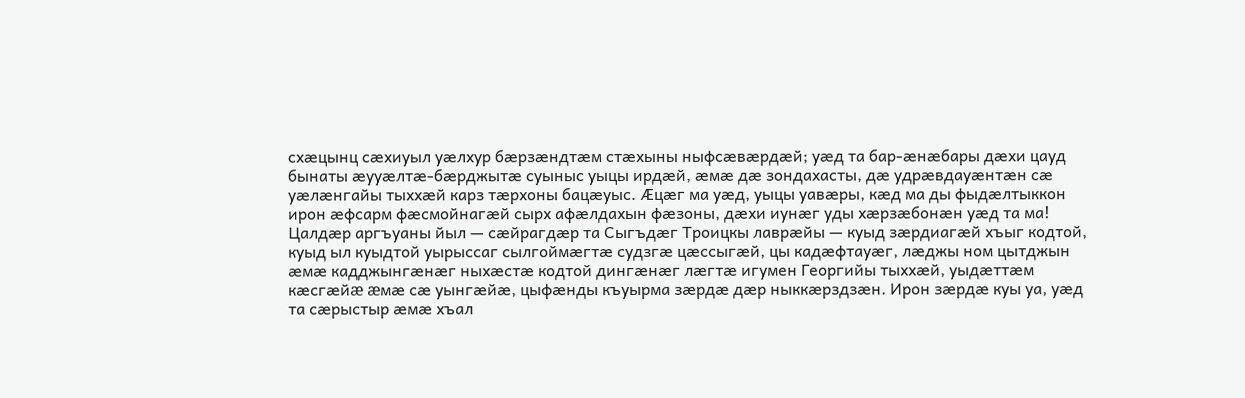схæцынц сæхиуыл уæлхур бæрзæндтæм стæхыны ныфсæвæрдæй; уæд та бар-æнæбары дæхи цауд бынаты æууæлтæ-бæрджытæ суыныс уыцы ирдæй, æмæ дæ зондахасты, дæ удрæвдауæнтæн сæ уæлæнгайы тыххæй карз тæрхоны бацæуыс. Æцæг ма уæд, уыцы уавæры, кæд ма ды фыдæлтыккон ирон æфсарм фæсмойнагæй сырх афæлдахын фæзоны, дæхи иунæг уды хæрзæбонæн уæд та ма!
Цалдæр аргъуаны йыл — сæйрагдæр та Сыгъдæг Троицкы лаврæйы — куыд зæрдиагæй хъыг кодтой, куыд ыл куыдтой уырыссаг сылгоймæгтæ судзгæ цæссыгæй, цы кадæфтауæг, лæджы ном цытджын æмæ кадджынгæнæг ныхæстæ кодтой дингæнæг лæгтæ игумен Георгийы тыххæй, уыдæттæм кæсгæйæ æмæ сæ уынгæйæ, цыфæнды къуырма зæрдæ дæр ныккæрздзæн. Ирон зæрдæ куы уа, уæд та сæрыстыр æмæ хъал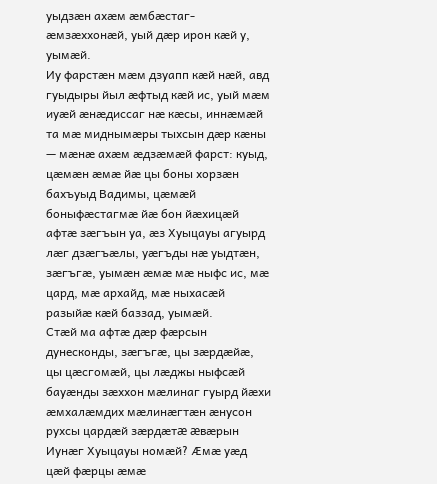уыдзæн ахæм æмбæстаг-æмзæххонæй, уый дæр ирон кæй у, уымæй.
Иу фарстæн мæм дзуапп кæй нæй, авд гуыдыры йыл æфтыд кæй ис, уый мæм иуæй æнæдиссаг нæ кæсы, иннæмæй та мæ миднымæры тыхсын дæр кæны — мæнæ ахæм æдзæмæй фарст: куыд, цæмæн æмæ йæ цы боны хорзæн бахъуыд Вадимы, цæмæй боныфæстагмæ йæ бон йæхицæй афтæ зæгъын уа, æз Хуыцауы агуырд лæг дзæгъæлы, уæгъды нæ уыдтæн, зæгъгæ, уымæн æмæ мæ ныфс ис, мæ цард, мæ архайд, мæ ныхасæй разыйæ кæй баззад, уымæй.
Стæй ма афтæ дæр фæрсын дунесконды, зæгъгæ, цы зæрдæйæ, цы цæсгомæй, цы лæджы ныфсæй бауæнды зæххон мæлинаг гуырд йæхи æмхалæмдих мæлинæгтæн æнусон рухсы цардæй зæрдæтæ æвæрын Иунæг Хуыцауы номæй? Æмæ уæд цæй фæрцы æмæ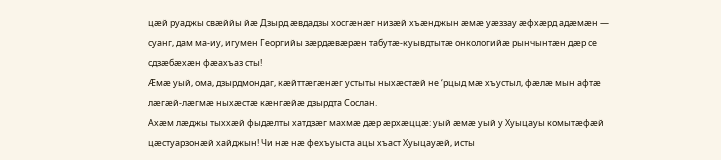цæй руаджы свæййы йæ Дзырд æвдадзы хосгæнæг низæй хъæнджын æмæ уæззау æфхæрд адæмæн — суанг, дам ма-иу, игумен Георгийы зæрдæвæрæн табутæ-куывдтытæ онкологийæ рынчынтæн дæр се сдзæбæхæн фæахъаз сты!
Æмæ уый, ома, дзырдмондаг, кæйттæгæнæг устыты ныхæстæй не ‘рцыд мæ хъустыл, фæлæ мын афтæ лæгæй-лæгмæ ныхæстæ кæнгæйæ дзырдта Сослан.
Ахæм лæджы тыххæй фыдæлты хатдзæг махмæ дæр æрхæццæ: уый æмæ уый у Хуыцауы комытæфæй цæстуарзонæй хайджын! Чи нæ нæ фехъуыста ацы хъаст Хуыцауæй, исты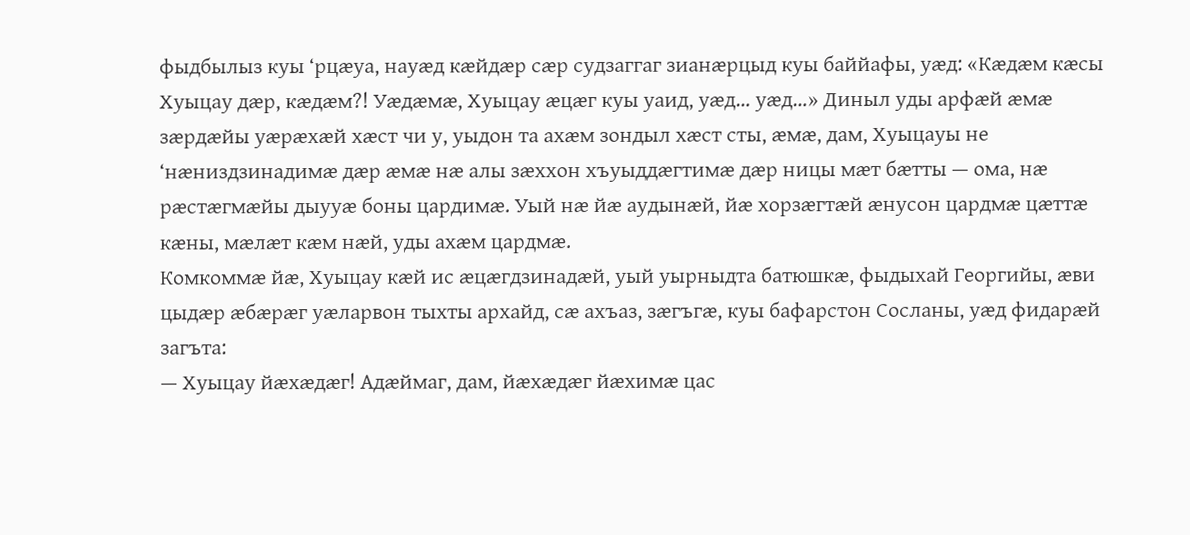фыдбылыз куы ‘рцæуа, науæд кæйдæр сæр судзаггаг зианæрцыд куы баййафы, уæд: «Кæдæм кæсы Хуыцау дæр, кæдæм?! Уæдæмæ, Хуыцау æцæг куы уаид, уæд… уæд…» Диныл уды арфæй æмæ зæрдæйы уæрæхæй хæст чи у, уыдон та ахæм зондыл хæст сты, æмæ, дам, Хуыцауы не ‘нæниздзинадимæ дæр æмæ нæ алы зæххон хъуыддæгтимæ дæр ницы мæт бæтты — ома, нæ рæстæгмæйы дыууæ боны цардимæ. Уый нæ йæ аудынæй, йæ хорзæгтæй æнусон цардмæ цæттæ кæны, мæлæт кæм нæй, уды ахæм цардмæ.
Комкоммæ йæ, Хуыцау кæй ис æцæгдзинадæй, уый уырныдта батюшкæ, фыдыхай Георгийы, æви цыдæр æбæрæг уæларвон тыхты архайд, сæ ахъаз, зæгъгæ, куы бафарстон Сосланы, уæд фидарæй загъта:
— Хуыцау йæхæдæг! Адæймаг, дам, йæхæдæг йæхимæ цас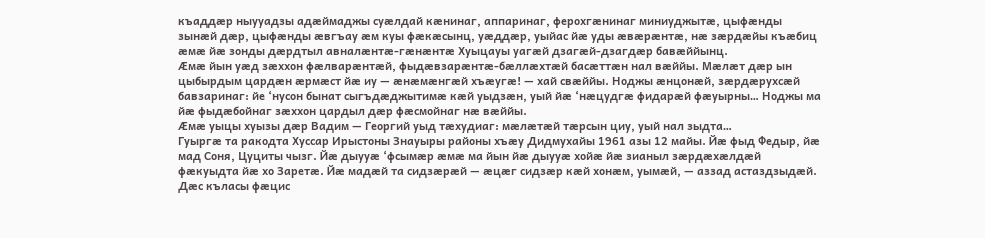къаддæр ныууадзы адæймаджы суæлдай кæнинаг, аппаринаг, ферохгæнинаг миниуджытæ, цыфæнды зынæй дæр, цыфæнды æвгъау æм куы фæкæсынц, уæддæр, уыйас йæ уды æвæрæнтæ, нæ зæрдæйы къæбиц æмæ йæ зонды дæрдтыл авналæнтæ-гæнæнтæ Хуыцауы уагæй дзагæй-дзагдæр бавæййынц.
Æмæ йын уæд зæххон фæлварæнтæй, фыдæвзарæнтæ-бæллæхтæй басæттæн нал вæййы. Мæлæт дæр ын цыбырдым цардæн æрмæст йæ иу — æнæмæнгæй хъæугæ! — хай свæййы. Ноджы æнцонæй, зæрдæрухсæй бавзаринаг: йе ‘нусон бынат сыгъдæджытимæ кæй уыдзæн, уый йæ ‘нæцудгæ фидарæй фæуырны… Ноджы ма йæ фыдæбойнаг зæххон цардыл дæр фæсмойнаг нæ вæййы.
Æмæ уыцы хуызы дæр Вадим — Георгий уыд тæхудиаг: мæлæтæй тæрсын циу, уый нал зыдта…
Гуыргæ та ракодта Хуссар Ирыстоны Знауыры районы хъæу Дидмухайы 1961 азы 12 майы. Йæ фыд Федыр, йæ мад Соня, Цуциты чызг. Йæ дыууæ ‘фсымæр æмæ ма йын йæ дыууæ хойæ йæ зианыл зæрдæхæлдæй фæкуыдта йæ хо Заретæ. Йæ мадæй та сидзæрæй — æцæг сидзæр кæй хонæм, уымæй, — аззад астаздзыдæй.
Дæс къласы фæцис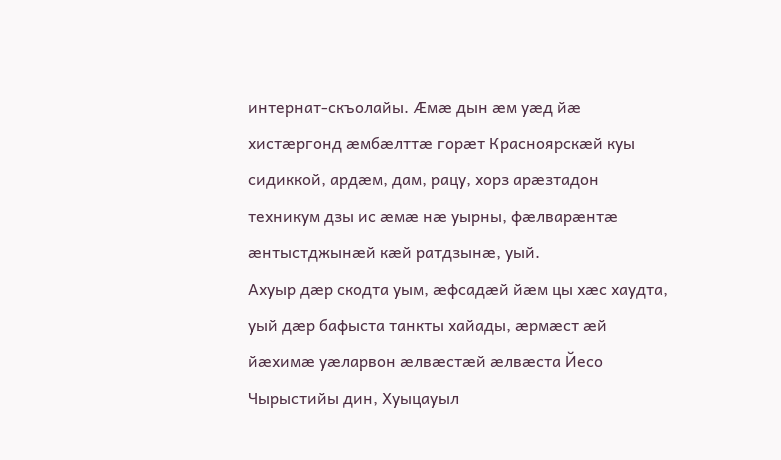интернат-скъолайы. Æмæ дын æм уæд йæ хистæргонд æмбæлттæ горæт Красноярскæй куы сидиккой, ардæм, дам, рацу, хорз арæзтадон техникум дзы ис æмæ нæ уырны, фæлварæнтæ æнтыстджынæй кæй ратдзынæ, уый.
Ахуыр дæр скодта уым, æфсадæй йæм цы хæс хаудта, уый дæр бафыста танкты хайады, æрмæст æй йæхимæ уæларвон æлвæстæй æлвæста Йесо Чырыстийы дин, Хуыцауыл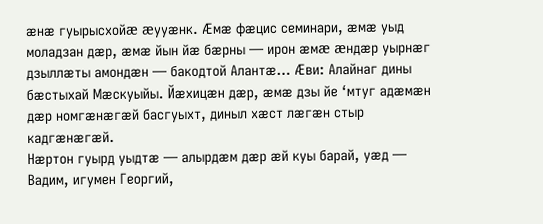æнæ гуырысхойæ æууæнк. Æмæ фæцис семинари, æмæ уыд моладзан дæр, æмæ йын йæ бæрны — ирон æмæ æндæр уырнæг дзыллæты амондæн — бакодтой Алантæ… Æви: Алайнаг дины бæстыхай Мæскуыйы. Йæхицæн дæр, æмæ дзы йе ‘мтуг адæмæн дæр номгæнæгæй басгуыхт, диныл хæст лæгæн стыр кадгæнæгæй.
Нæртон гуырд уыдтæ — алырдæм дæр æй куы барай, уæд — Вадим, игумен Георгий,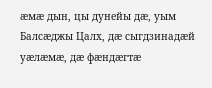æмæ дын, цы дунейы дæ, уым Балсæджы Цалх, дæ сыгдзинадæй уæлæмæ, дæ фæндæгтæ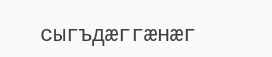сыгъдæггæнæг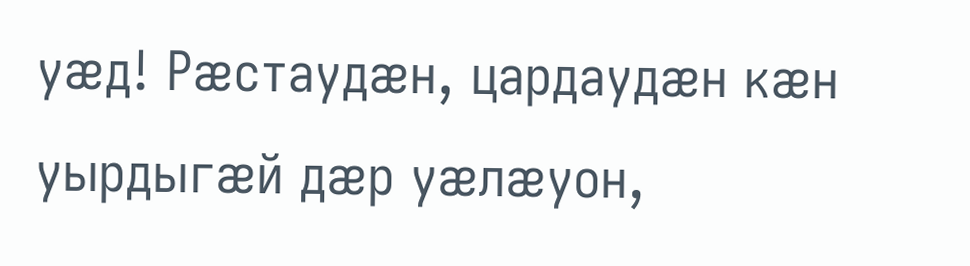уæд! Рæстаудæн, цардаудæн кæн уырдыгæй дæр уæлæуон,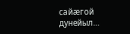сайæгой дунейыл…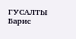ГУСАЛТЫ Барис